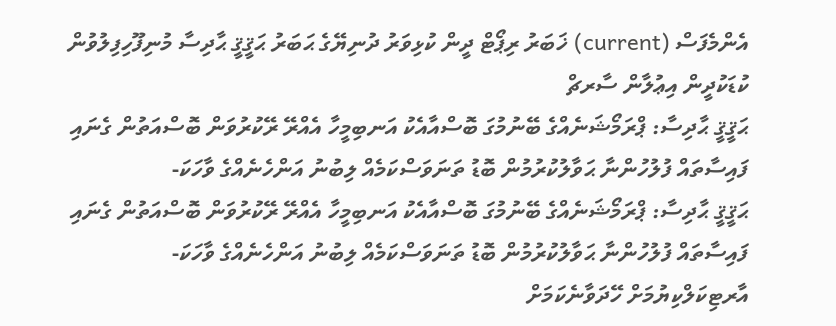އެންމެފަސް (current) ޚަބަރު ރިޕޯޓް ދީން ކުޅިވަރު ދުނިޔޭގެ ޙަބަރު ޙަޤީޤީ ޙާދިސާ މުނިފޫހިފިލުވުން ކުޑަކުދީން އިޢުލާން ސާރޗް
ޙަޤީޤީ ޙާދިސާ: ޕްރަމޯޝަނެއްގެ ބޭނުމުގަ ބޮސްއާއެކު އަނބިމީހާ އެއްރޭ ރޭކުރުވަން ބޮސްއަތުން ގެނައި ފައިސާތައް ފުލުހުންނާ ޙަވާލުކުރުމުން ބޮޑު ތަނަވަސްކަމެއް ލިބުނު އަންހެނެއްގެ ވާހަކަ-
ޙަޤީޤީ ޙާދިސާ: ޕްރަމޯޝަނެއްގެ ބޭނުމުގަ ބޮސްއާއެކު އަނބިމީހާ އެއްރޭ ރޭކުރުވަން ބޮސްއަތުން ގެނައި ފައިސާތައް ފުލުހުންނާ ޙަވާލުކުރުމުން ބޮޑު ތަނަވަސްކަމެއް ލިބުނު އަންހެނެއްގެ ވާހަކަ-
އާރޓިކަލްކިޔުމަށް ހޭދަވާނެކަމަށް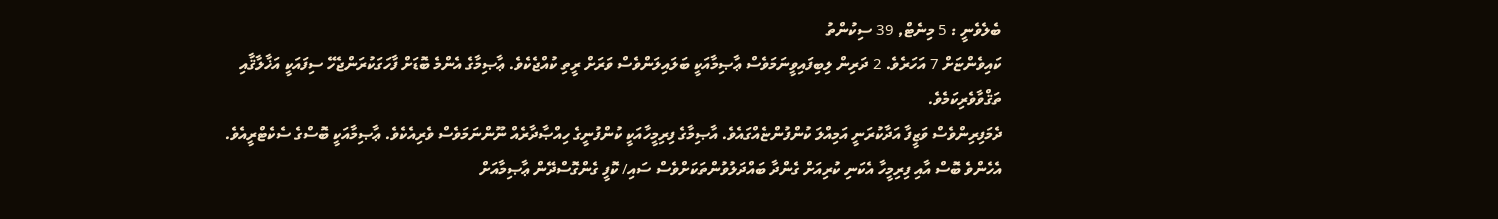ބެލެވެނީ : 5 މިނެޓް, 39 ސިކުންތު
ކައިވެންޏަށް 7 އަހަރެވެ. 2 ދަރިން ލިބިފައިވީނަމަވެސް ޢާޞިމާއަކީ ބަލައިލަންވެސް ވަރަށް ރީތި ކުއްޖެކެވެ. ޢާޞިމާގެ އެންމެ ބޮޑަށް ފާހަގަކުރަންޖެހޭ ސިފައަކީ އަޚާލާޤާއި ތަޤްވާވެރިކަމެވެ.
ދެމަފިރިންވެސް ވަޒީފާ އަދާކުރަނީ އަމިއްލަ ކުންފުންޏެއްގައެވެ. އާޞިމާގެ ފިރިމީހާއަކީ ކުންފުނީގެ ހިއްޞާދާރެއް ނޫންނަމަވެސް ވެރިއެކެވެ. ޢާޞިމާއަކީ ބޮސްގެ ސެކެޓްރީއެވެ. އެހެންވެ ބޮސް އާއި ފިރިމީހާ އެކަނި ކުރިއަށް ގެންދާ ބައްދަލުވުންތަކަށްވެސް ސައި/ ކޮފީ ގެންގޮސްދޭން ޢާޞިމާއަށް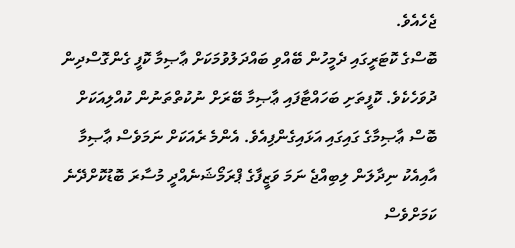ޖެހެއެވެ.
ބޮސްގެ ކޮޓަރީގައި ދެމީހުން ބޭއްވި ބައްދަލުވުމަކަށް ޢާޞިމާ ކޮފީ ގެންގޮސްދިން ދުވަހެކެވެ. ކޮފީތަށި ބަހައްޓާފައި ޢާޞިމާ ބޭރަށް ނުކުތްތަނުން ކުއްލިއަކަށް ބޮސް ޢާޞިމާގެ ގައިގައި އަޅައިގެންފިއެވެ. އެންމެ ރެއަކަށް ނަމަވެސް ޢާޞިމާ އާއިއެކު ނިދާލަން ލިބިއްޖެ ނަމަ ވަޒީފާގެ ޕްރަމޯޝަނެއްދީ މުސާރަ ބޮޑުކޮށްދޭނެ ކަމަށްވެސް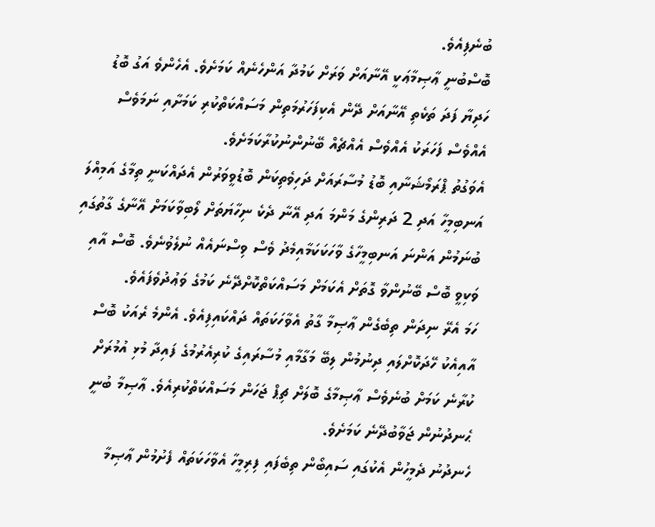ބުނެފިއެވެ.
ބޮސްބުނީ ޢާޞިމާޢަކީ އޭނާއަށް ވަރަށް ކަމުދާ އަންހެނެއް ކަމަށެވެ. އެހެންވެ އަގު ބޮޑު ހަދިޔާ ފަދަ ތަކެތި އޭނާއަށް ދޭން އެކިފަހަރުމަތިން މަސައްކަތްކުރި ކަމަށާއި ނަމަވެސް އެއްވެސް ފަހަރަކު އެއްވެސް އެއްޗެއް ބޭނުންނުކުރާކަމަށެވެ.
އެވަގުތު ޕްރަމޯޝަނާއި ބޮޑު މުސާރައަށް ދަހިވެތިކަން ބޮޑުވީވަރުން އެދައްކަނީ ތިމާގެ އަމިއްލަ އަނބިމީހާ އަދި 2 ދަރިންގެ މަންމަ އަދި އޭނާ ދެކެ ނިހާޔަތަށް ލޯބިވާކަމަށް އޭނާގެ ގާތުގައި ބުނަމުން އަންނަ އަނބިމީހާގެ ވާހަކަކަމާއިމެދު ވެސް ވިސްނައެއް ނުލެވުނެވެ. ބޮސް އާއި ވަކިވީ ބޮސް ބޭނުންވާ ގޮތަށް އެކަމަށް މަސައްކަތްކޮށްދޭނެ ކަމުގެ ވަޢުދުވެފައެވެ.
ހަމަ އެރޭ ނިދަން ތިބެގެން ޢާޞިމާ ގާތު އެވާހަކަތައް ދައްކައިފިއެވެ. އެންމެ ރެއަކު ބޮސް އާއިއެކު ހޭދަކޮށްލައި ދިނުމުން ލިބޭ މަގާމާއި މުސާރައިގެ ކުރިއެރުމުގެ ފައިދާ މުޅި އުމުރަށް ކުރާނެ ކަމަށް ބުނެވެސް ޢާޞިމާގެ ބޮލަށް ޗިޕް ޖަހަން މަސައްކަތްކުރިއެވެ. ޢާޞިމާ ބުނީ ޙެނދުނުން ޖަވާބުދޭނެ ކަމަށެވެ.
ހެނދުނު ދެމީހުން އެކުގައި ސައިބޯން ތިބެފައި ފިރިމީހާ އެވާހަކަތައް ފެށުމުން ޢާޞިމާ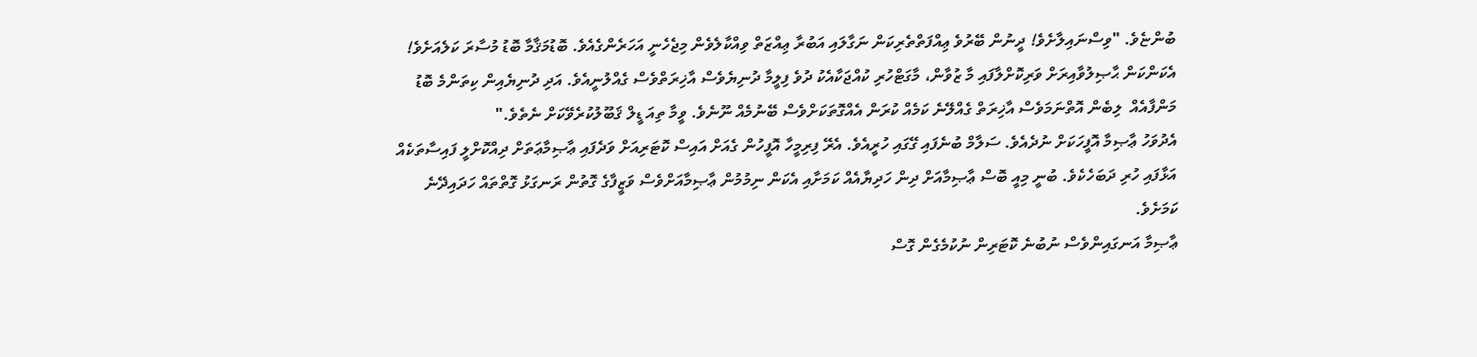ބުންޏެވެ. "ވިސްނައިލާށެވެ! ދީނުން ބޭރުވެ ޢިއްފަތްތެރިކަން ނަގާލައި އަބުރާ ޢިއްޒަތް ވިއްކާލެވެން މިޖެހެނީ އަހަރެންގެއެވެ. ބޮޑުމަޤާމާ ބޮޑު މުސާރަ ކަލެއަށެވެ! އެކަންކަން ޙާޞިލުވާއިރަށް ވަރިކޮށްލާފައި މާ ޒުވާން، މާގަޓްހުރި ކުއްޖަކާއެކު ދުވެ ފިލީމާ ދުނިޔެވެސް އާޚިރަތްވެސް ގެއްލުނީއެވެ. އަދި ދުނިޔެއިން ކިތަންމެ ބޮޑު މަންފާއެއް  ލިބެން އޮތްނަމަވެސް އާޚިރަތް ގެއްލޭނެ ކަމެއް ކުރަން އެއްގޮތަކަށްވެސް ބޭނުމެއް ނޫނެވެ. ވީމާ ތިއަ ޑީލް ޤަބޫލުކުރެވޭކަށް ނެތެވެ."
އެދުވަހު ޢާޞިމާ އޮފީހަކަށް ނުދެއެވެ. ސަލާމް ބުނެފައި ގޭގައި ހުރީއެވެ. އެރޭ ފިރިމީހާ އޮފީހުން ގެއަށް އައިސް ކޮޓަރިއަށް ވަދެފައި ޢާޞިމާޢަތަށް ދިއްކޮށްލީ ފައިސާތަކެއް އަޅާފައި ހުރި ދަބަހެކެވެ. ބުނީ މިއީ ބޮސް ޢާޞިމާއަށް ދިން ހަދިޔާއެއް ކަމަށާއި އެކަން ނިމުމުން ޢާޞިމާއަށްވެސް ވަޒީފާގެ ގޮތުން ރަނގަޅު ގޮތްތައް ހަދައިދޭނެ ކަމަށެވެ.
ޢާޞިމާ އަނގައިންވެސް ނުބުނެ ކޮޓަރިން ނުކުމެގެން ގޮސް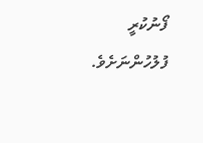ފޯނުކުރީ ފުލުހުންނަށެވެ.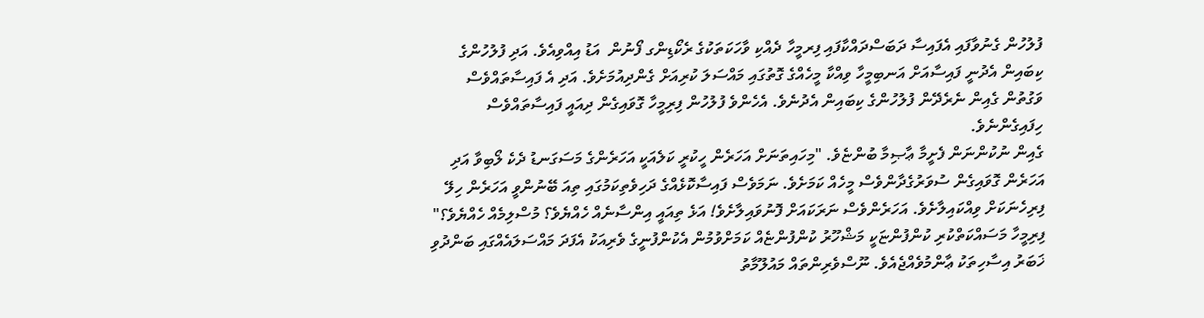ފުލުހުން ގެނުވާފައި އެފައިސާ ދަބަސްދައްކާފައި ފިރމީހާ ދެއްކި ވާހަކަތަކުގެ ރެކޯޑިންގ ފޯނުން  އަޑު އިއްވިއެވެ. އަދި ފުލުހުންގެ ކިބައިން އެދުނީ ފައިސާއަށް އަނބިމީހާ ވިއްކާ މީހެއްގެ ގޮތުގައި މައްސަލަ ކުރިއަށް ގެންދިއުމަށެވެ. އަދި އެ ފައިސާތައްވެސް ވަގުތުން ގެއިން ނެރެދޭން ފުލުހުންގެ ކިބައިން އެދުނެވެ. އެހެންވެ ފުލުހުން ފިރިމީހާ ގޮވައިގެން ދިއައީ ފައިސާތައްވެސް ހިފައިގެންނެވެ.
ގެއިން ނުކުންނަން ފެށީމާ ޢާޞިމާ ބުންޏެވެ. "މިހައިތަނަށް އަހަރެން ހީކުރީ ކަލެއަކީ އަހަރެންގެ މަސަގަނޑު ދެކެ ލޯބިވާ އަދި އަހަރެން ގޮވައިގެން ސުވަރުގެދާންވެސް މީހެއް ކަމަށެވެ. ނަމަވެސް ފައިސާކޮޅެއްގެ ދަހިވެތިކަމުގައި ތިއަ ބޭނުންވީ އަހަރެން ހިލޭ ފިރިހެނަކަށް ވިއްކައިލާށެވެ. އަހަރެންވެސް ނަރަކައަށް ފޮނުވައިލާށެވެ! އަޅެ ތިއައީ އިންސާނެއް ހެއްޔެވެ؟ މުސްލިމެއް ހެއްޔެވެ؟"
ފިރިމީހާ މަސައްކަތްކުރި ކުންފުންޏަކީ މަޝްހޫރު ކުންފުންޏެއް ކަމަށްވުމުން އެކުންފުނީގެ ވެރިއަކު އެފަދަ މައްސަލައެއްގައި ބަންދުވި ޚަބަރު އިސާހިތަކު ޢާންމުވެއްޖެއެވެ. ނޫސްވެރިންތައް މައުލޫމާތު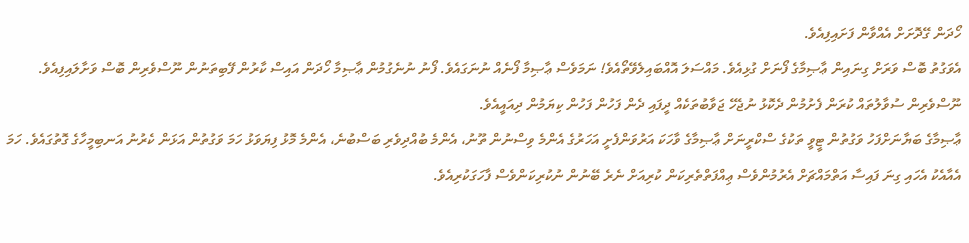ހޯދަން ގޭދޮށަށް އެއްވާން ފަށައިފިއެވެ.
އެވަގުތު ބޮސް ވަރަށް ގިނައިން ޢާޞިމާގެ ފޯނަށް ގުޅިއެވެ. މައްސަލަ އޮއްބައިލެވޭތޯއެވެ! ނަމަވެސް ޢާޞިމާ ފޯނެއް ނުނަގައެވެ. ފޯނު ނުނެގުމުން ޢާޞިމާ ހޯދަން އައިސް ކާރުން ފޭބިތަނުން ނޫސްވެރިން ބޮސް ވަށާލައިފިއެވެ. ނޫސްވެރިން ސުވާލުތައް ކުރަން ފެށުމުން ދެކޮޅު ނުޖެހޭ ޖަވާބުތަކެއް ދީފައި ދެން ފަހުން ފަހުން ކިޔަމުން ދިއައީއެވެ.
ޢާޞިމާގެ ބަޔާނަށްފަހު ވަގުތުން ޓީވީ ތަކުގެ ސްކްރީނަށް ޢާޞިމާގެ ވާހަކަ އަރުވަންފެށީ އަހަރުގެ އެންމެ ވިސްނުން ތޫނު، އެންމެ ބުއްދިވެރި ބަސްބުނެ، އެންމެ މޮޅު ފިޔަވަޅު ހަމަ ވަގުތުން އަޅަން ކެރުނު އަނބިމީހާގެ ގޮތުގައެވެ. ހަމަ އެއާއެކު އެހައި ގިނަ ފައިސާ އަތްމައްޗަށް އެރުމުންވެސް ޢިއްފަތްތެރިކަން ކުރިއަށް ނެރެ ބޭނުން ނުކުރިކަންވެސް ފާހަގަކުރިއެވެ.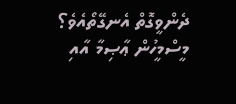ދެންވީގޮތް އެނގޭތޯއެވެ؟ މީސްމީހުން ޢާޞިމާ އާއި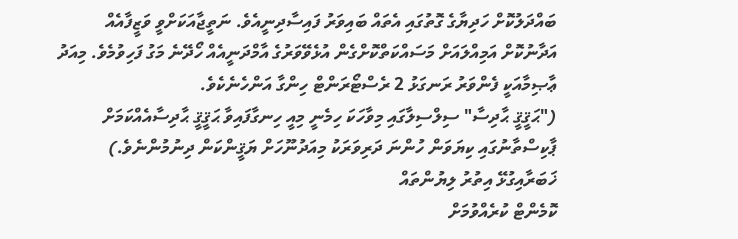ބައްދަލުކޮށް ހަދިޔާގެ ގޮތުގައި އެތައް ބައިވަރު ފައިސާދިނީއެވެ. ނަތީޖާއަކަށްވީ ވަޒީފާއެއް އަދާނުކޮށް އަމިއްލައަށް މަސައްކަތްކޮށްގެން އުޅެވޭވަރުގެ އާމްދަނީއެއް ހޯދޭނެ މަގު ފަހިވުމެވެ. މިއަދު ޢާޞިމާއަކީ ފެންވަރު ރަނގަޅު 2 ރެސްޓޯރަންޓް ހިންގާ އަންހެނެކެވެ.
("ޙަޤީޤީ ޙާދިސާ" ސިލްސިލާގައި މިވާހަކަ ހިމެނީ މިއީ ހިނގާފައިވާ ޙަޤީޤީ ޙާދިސާއެއްކަމަށް ޕާކިސްތާނުގައި ކިޔަވަން ހުންނަ ދަރިވަރަކު މިއަދުނޫހަށް ޔަޤީންކަން ދިނުމުންނެވެ.)
ޚަބަރާއިގުޅޭ އިތުރު ލިޔުންތައް
ކޮމެންޓް ކުރެއްވުމަށް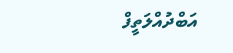އަބްދުއްލަތީފް